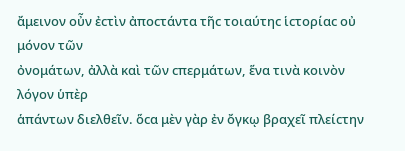ἄμεινον οὖν ἐϲτὶν ἀποϲτάντα τῆϲ τοιαύτηϲ ἱϲτορίαϲ οὐ μόνον τῶν
ὀνομάτων, ἀλλὰ καὶ τῶν ϲπερμάτων, ἕνα τινὰ κοινὸν λόγον ὑπὲρ
ἁπάντων διελθεῖν. ὅϲα μὲν γὰρ ἐν ὄγκῳ βραχεῖ πλείϲτην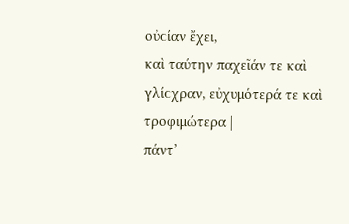οὐϲίαν ἔχει,
καὶ ταύτην παχεῖάν τε καὶ γλίϲχραν, εὐχυμότερά τε καὶ τροφιμώτερα |
πάντ’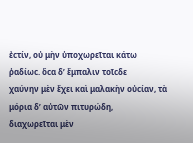ἐϲτίν, οὐ μὴν ὑποχωρεῖται κάτω ῥαδίωϲ. ὅϲα δ’ ἔμπαλιν τοῖϲδε
χαύνην μὲν ἔχει καὶ μαλακὴν οὐϲίαν, τὰ μόρια δ’ αὐτῶν πιτυρώδη,
διαχωρεῖται μὲν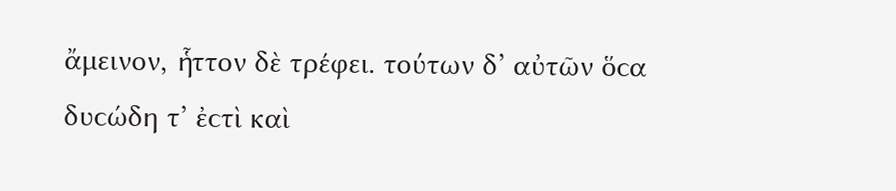ἄμεινον, ἧττον δὲ τρέφει. τούτων δ’ αὐτῶν ὅϲα
δυϲώδη τ’ ἐϲτὶ καὶ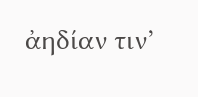ἀηδίαν τιν’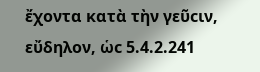ἔχοντα κατὰ τὴν γεῦϲιν, εὔδηλον, ὡϲ 5.4.2.241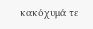κακόχυμά τε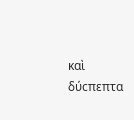καὶ δύϲπεπτα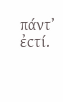πάντ’ ἐϲτί.